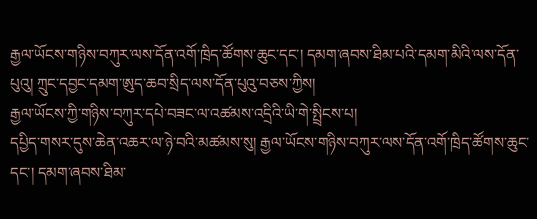རྒྱལ་ཡོངས་གཉིས་བཀུར་ལས་དོན་འགོ་ཁྲིད་ཚོགས་ཆུང་དང་། དམག་ཞབས་ཐིམ་པའི་དམག་མིའི་ལས་དོན་པུའུ། ཀྲུང་དབྱང་དམག་ཨུད་ཆབ་སྲིད་ལས་དོན་པུའུ་བཅས་ཀྱིས།
རྒྱལ་ཡོངས་ཀྱི་གཉིས་བཀུར་དཔེ་བཟང་ལ་འཚམས་འདྲིའི་ཡི་གེ་སྤྲིངས་པ།
དཔྱིད་གསར་དུས་ཆེན་འཆར་ལ་ཉེ་བའི་མཚམས་སུ། རྒྱལ་ཡོངས་གཉིས་བཀུར་ལས་དོན་འགོ་ཁྲིད་ཚོགས་ཆུང་དང་། དམག་ཞབས་ཐིམ་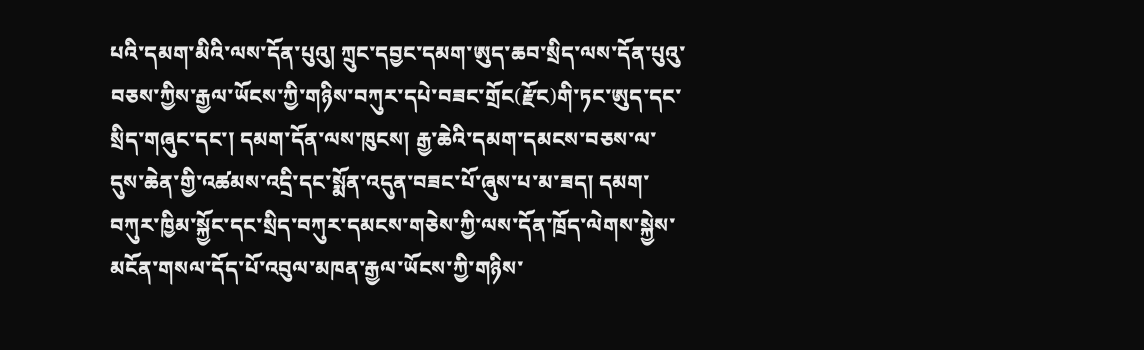པའི་དམག་མིའི་ལས་དོན་པུའུ། ཀྲུང་དབྱང་དམག་ཨུད་ཆབ་སྲིད་ལས་དོན་པུའུ་བཅས་ཀྱིས་རྒྱལ་ཡོངས་ཀྱི་གཉིས་བཀུར་དཔེ་བཟང་གྲོང(རྫོང)གི་ཏང་ཨུད་དང་སྲིད་གཞུང་དང་། དམག་དོན་ལས་ཁུངས། རྒྱ་ཆེའི་དམག་དམངས་བཅས་ལ་དུས་ཆེན་གྱི་འཚམས་འདྲི་དང་སྨོན་འདུན་བཟང་པོ་ཞུས་པ་མ་ཟད། དམག་བཀུར་ཁྱིམ་སྐྱོང་དང་སྲིད་བཀུར་དམངས་གཅེས་ཀྱི་ལས་དོན་ཁྲོད་ལེགས་སྐྱེས་མངོན་གསལ་དོད་པོ་འབུལ་མཁན་རྒྱལ་ཡོངས་ཀྱི་གཉིས་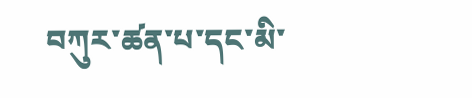བཀུར་ཚན་པ་དང་མི་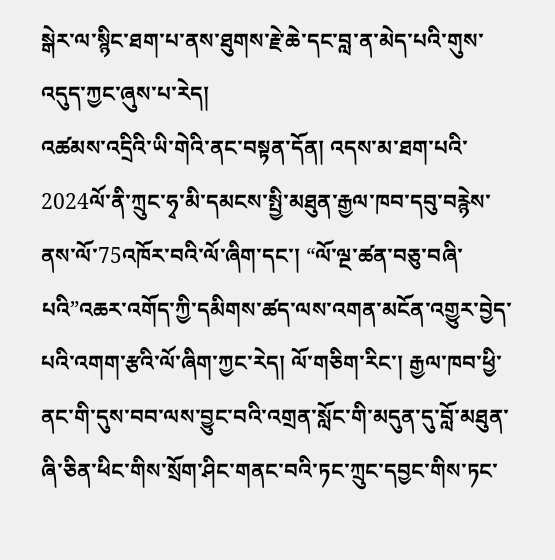སྒེར་ལ་སྙིང་ཐག་པ་ནས་ཐུགས་རྗེ་ཆེ་དང་བླ་ན་མེད་པའི་གུས་འདུད་ཀྱང་ཞུས་པ་རེད།
འཚམས་འདྲིའི་ཡི་གེའི་ནང་བསྟན་དོན། འདས་མ་ཐག་པའི་2024ལོ་ནི་ཀྲུང་ཧྭ་མི་དམངས་སྤྱི་མཐུན་རྒྱལ་ཁབ་དབུ་བརྙེས་ནས་ལོ་75འཁོར་བའི་ལོ་ཞིག་དང་། “ལོ་ལྔ་ཚན་བཅུ་བཞི་པའི”འཆར་འགོད་ཀྱི་དམིགས་ཚད་ལས་འགན་མངོན་འགྱུར་བྱེད་པའི་འགག་རྩའི་ལོ་ཞིག་ཀྱང་རེད། ལོ་གཅིག་རིང་། རྒྱལ་ཁབ་ཕྱི་ནང་གི་དུས་བབ་ལས་བྱུང་བའི་འགྲན་སློང་གི་མདུན་དུ་བློ་མཐུན་ཞི་ཅིན་ཕིང་གིས་སྲོག་ཤིང་གནང་བའི་ཏང་ཀྲུང་དབྱང་གིས་ཏང་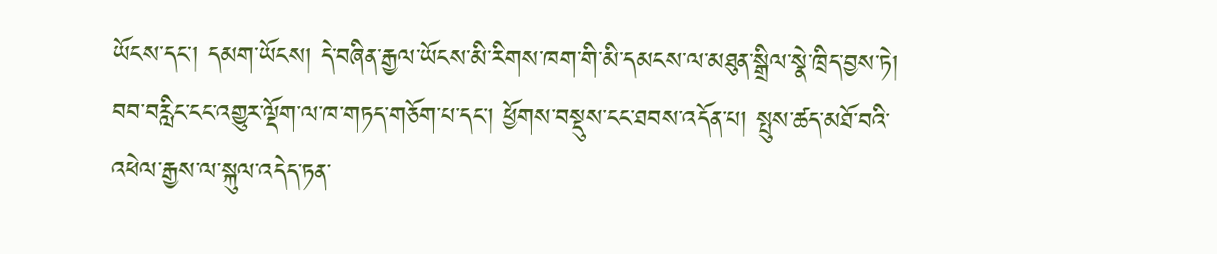ཡོངས་དང་། དམག་ཡོངས། དེ་བཞིན་རྒྱལ་ཡོངས་མི་རིགས་ཁག་གི་མི་དམངས་ལ་མཐུན་སྒྲིལ་སྣེ་ཁྲིད་བྱས་ཏེ། བབ་བརླིང་ངང་འགྱུར་ལྡོག་ལ་ཁ་གཏད་གཅོག་པ་དང་། ཕྱོགས་བསྡུས་ངང་ཐབས་འདོན་པ། སྤུས་ཚད་མཐོ་བའི་འཕེལ་རྒྱས་ལ་སྐུལ་འདེད་ཏན་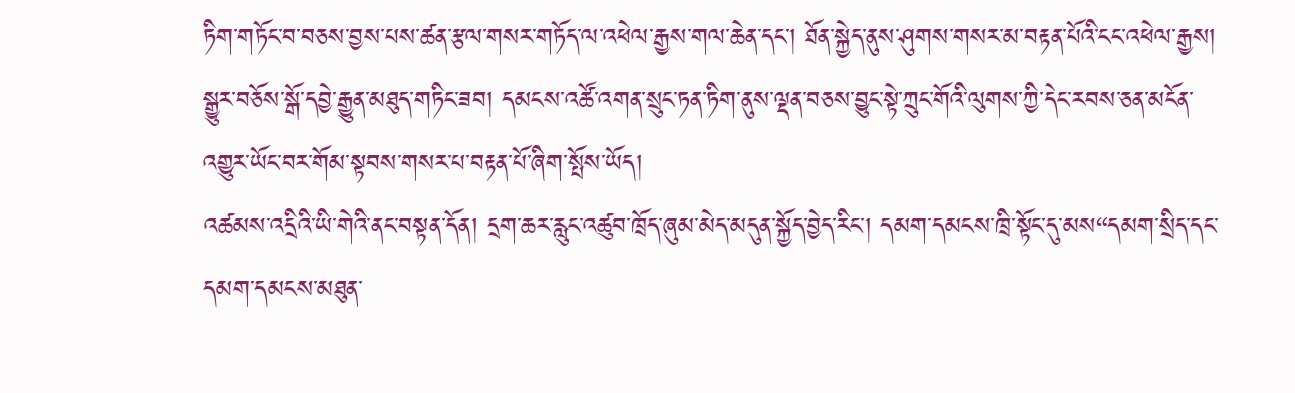ཏིག་གཏོང་བ་བཅས་བྱས་པས་ཚན་རྩལ་གསར་གཏོད་ལ་འཕེལ་རྒྱས་གལ་ཆེན་དང་། ཐོན་སྐྱེད་ནུས་ཤུགས་གསར་མ་བརྟན་པོའི་ངང་འཕེལ་རྒྱས། སྒྱུར་བཅོས་སྒོ་དབྱེ་རྒྱུན་མཐུད་གཏིང་ཟབ། དམངས་འཚོ་འགན་སྲུང་ཏན་ཏིག་ནུས་ལྡན་བཅས་བྱུང་སྟེ་ཀྲུང་གོའི་ལུགས་ཀྱི་དེང་རབས་ཅན་མངོན་འགྱུར་ཡོང་བར་གོམ་སྟབས་གསར་པ་བརྟན་པོ་ཞིག་སྤོས་ཡོད།
འཚམས་འདྲིའི་ཡི་གེའི་ནང་བསྟན་དོན། དྲག་ཆར་རླུང་འཚུབ་ཁྲོད་ཞུམ་མེད་མདུན་སྐྱོད་བྱེད་རིང་། དམག་དམངས་ཁྲི་སྟོང་དུ་མས“དམག་སྲིད་དང་དམག་དམངས་མཐུན་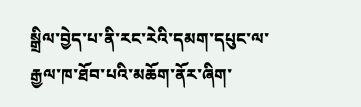སྒྲིལ་བྱེད་པ་ནི་རང་རེའི་དམག་དཔུང་ལ་རྒྱལ་ཁ་ཐོབ་པའི་མཆོག་ནོར་ཞིག་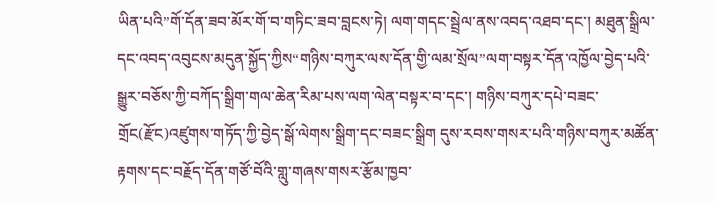ཡིན་པའི”གོ་དོན་ཟབ་མོར་གོ་བ་གཏིང་ཟབ་བླངས་ཏེ། ལག་གདང་སྦྲེལ་ནས་འབད་འཐབ་དང་། མཐུན་སྒྲིལ་དང་འབད་འབུངས་མདུན་སྐྱོད་ཀྱིས“གཉིས་བཀུར་ལས་དོན་གྱི་ལམ་སྲོལ”ལག་བསྟར་དོན་འཁྱོལ་བྱེད་པའི་སྒྱུར་བཅོས་ཀྱི་བཀོད་སྒྲིག་གལ་ཆེན་རིམ་པས་ལག་ལེན་བསྟར་བ་དང་། གཉིས་བཀུར་དཔེ་བཟང་གྲོང(རྫོང)འཛུགས་གཏོད་ཀྱི་བྱེད་སྒོ་ལེགས་སྒྲིག་དང་བཟང་སྒྲིག དུས་རབས་གསར་པའི་གཉིས་བཀུར་མཚོན་རྟགས་དང་བརྗོད་དོན་གཙོ་བོའི་གླུ་གཞས་གསར་རྩོམ་ཁྱབ་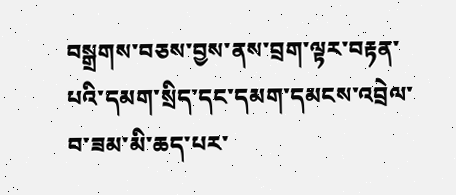བསྒྲགས་བཅས་བྱས་ནས་བྲག་ལྟར་བརྟན་པའི་དམག་སྲིད་དང་དམག་དམངས་འབྲེལ་བ་ཟམ་མི་ཆད་པར་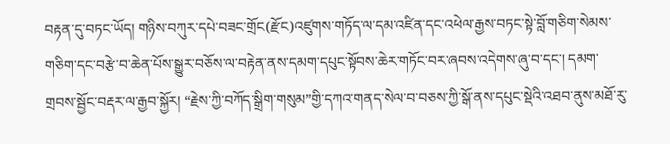བརྟན་དུ་བཏང་ཡོད། གཉིས་བཀུར་དཔེ་བཟང་གྲོང(རྫོང)འཛུགས་གཏོད་ལ་དམ་འཛིན་དང་འཕེལ་རྒྱས་བཏང་སྟེ་བློ་གཅིག་སེམས་གཅིག་དང་བརྩེ་བ་ཆེན་པོས་སྒྱུར་བཅོས་ལ་བརྟེན་ནས་དམག་དཔུང་སྟོབས་ཆེར་གཏོང་བར་ཞབས་འདེགས་ཞུ་བ་དང་། དམག་གྲབས་སྦྱོང་བརྡར་ལ་རྒྱབ་སྐྱོར། “རྗེས་ཀྱི་བཀོད་སྒྲིག་གསུམ”གྱི་དཀའ་གནད་སེལ་བ་བཅས་ཀྱི་སྒོ་ནས་དཔུང་སྡེའི་འཐབ་ནུས་མཐོ་རུ་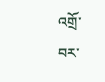འགྲོ་བར་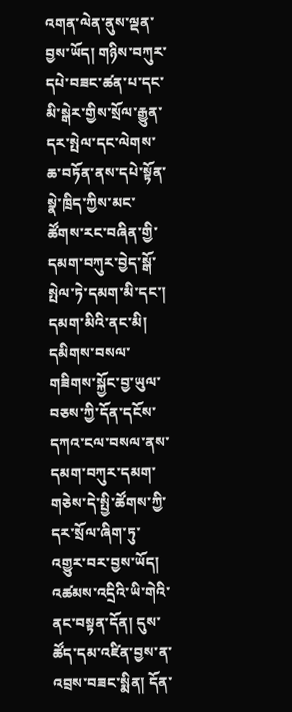འགན་ལེན་ནུས་ལྡན་བྱས་ཡོད། གཉིས་བཀུར་དཔེ་བཟང་ཚན་པ་དང་མི་སྒེར་གྱིས་སྲོལ་རྒྱུན་དར་སྤེལ་དང་ལེགས་ཆ་བཏོན་ནས་དཔེ་སྟོན་སྣེ་ཁྲིད་ཀྱིས་མང་ཚོགས་རང་བཞིན་གྱི་དམག་བཀུར་བྱེད་སྒོ་སྤེལ་ཏེ་དམག་མི་དང་། དམག་མིའི་ནང་མི། དམིགས་བསལ་གཟིགས་སྐྱོང་བྱ་ཡུལ་བཅས་ཀྱི་དོན་དངོས་དཀའ་ངལ་བསལ་ནས་དམག་བཀུར་དམག་གཅེས་དེ་སྤྱི་ཚོགས་ཀྱི་དར་སྲོལ་ཞིག་ཏུ་འགྱུར་བར་བྱས་ཡོད།
འཚམས་འདྲིའི་ཡི་གེའི་ནང་བསྟན་དོན། དུས་ཚོད་དམ་འཛིན་བྱས་ན་འབྲས་བཟང་སྨིན། དོན་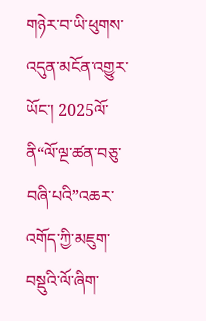གཉེར་བ་ཡི་ཕུགས་འདུན་མངོན་འགྱུར་ཡོང་། 2025ལོ་ནི“ལོ་ལྔ་ཚན་བཅུ་བཞི་པའི”འཆར་འགོད་ཀྱི་མཇུག་བསྡུའི་ལོ་ཞིག་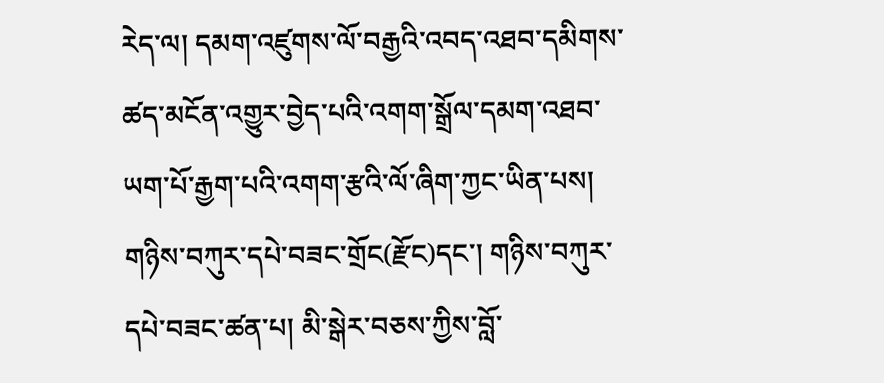རེད་ལ། དམག་འཛུགས་ལོ་བརྒྱའི་འབད་འཐབ་དམིགས་ཚད་མངོན་འགྱུར་བྱེད་པའི་འགག་སྒྲོལ་དམག་འཐབ་ཡག་པོ་རྒྱག་པའི་འགག་རྩའི་ལོ་ཞིག་ཀྱང་ཡིན་པས། གཉིས་བཀུར་དཔེ་བཟང་གྲོང(རྫོང)དང་། གཉིས་བཀུར་དཔེ་བཟང་ཚན་པ། མི་སྒེར་བཅས་ཀྱིས་བློ་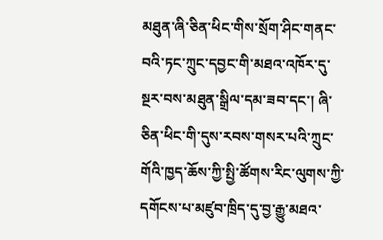མཐུན་ཞི་ཅིན་ཕིང་གིས་སྲོག་ཤིང་གནང་བའི་ཏང་ཀྲུང་དབྱང་གི་མཐའ་འཁོར་དུ་སྔར་བས་མཐུན་སྒྲིལ་དམ་ཟབ་དང་། ཞི་ཅིན་ཕིང་གི་དུས་རབས་གསར་པའི་ཀྲུང་གོའི་ཁྱད་ཆོས་ཀྱི་སྤྱི་ཚོགས་རིང་ལུགས་ཀྱི་དགོངས་པ་མཛུབ་ཁྲིད་དུ་བྱ་རྒྱུ་མཐའ་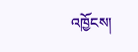འཁྱོངས།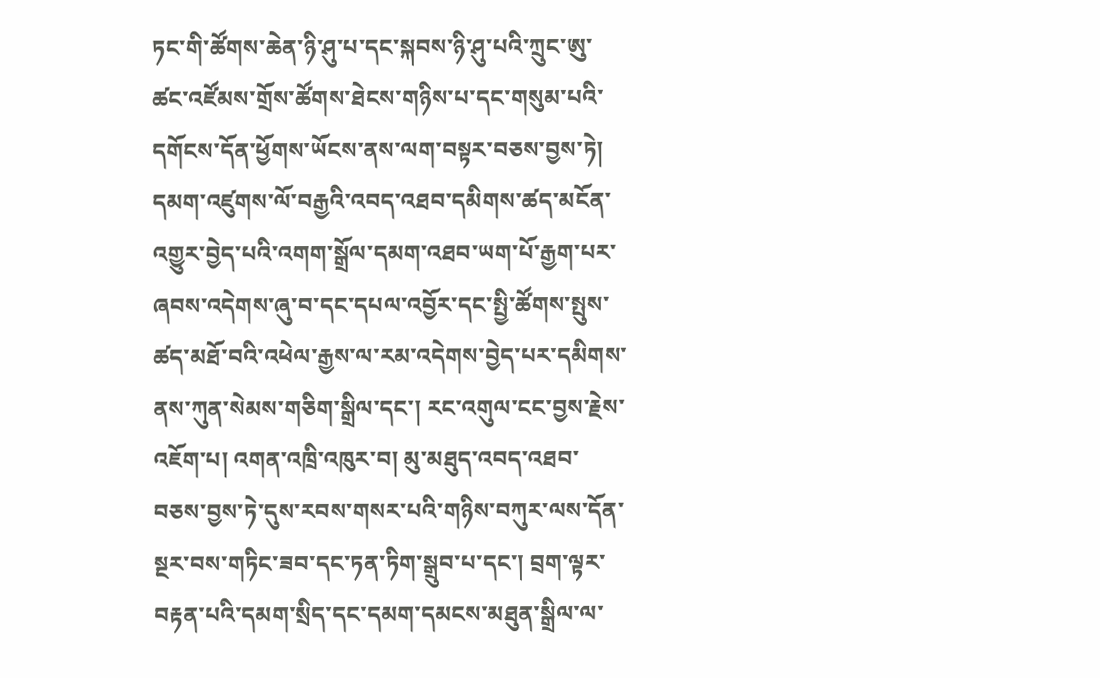ཏང་གི་ཚོགས་ཆེན་ཉི་ཤུ་པ་དང་སྐབས་ཉི་ཤུ་པའི་ཀྲུང་ཨུ་ཚང་འཛོམས་གྲོས་ཚོགས་ཐེངས་གཉིས་པ་དང་གསུམ་པའི་དགོངས་དོན་ཕྱོགས་ཡོངས་ནས་ལག་བསྟར་བཅས་བྱས་ཏེ། དམག་འཛུགས་ལོ་བརྒྱའི་འབད་འཐབ་དམིགས་ཚད་མངོན་འགྱུར་བྱེད་པའི་འགག་སྒྲོལ་དམག་འཐབ་ཡག་པོ་རྒྱག་པར་ཞབས་འདེགས་ཞུ་བ་དང་དཔལ་འབྱོར་དང་སྤྱི་ཚོགས་སྤུས་ཚད་མཐོ་བའི་འཕེལ་རྒྱས་ལ་རམ་འདེགས་བྱེད་པར་དམིགས་ནས་ཀུན་སེམས་གཅིག་སྒྲིལ་དང་། རང་འགུལ་ངང་བྱས་རྗེས་འཇོག་པ། འགན་འཁྲི་འཁུར་བ། མུ་མཐུད་འབད་འཐབ་བཅས་བྱས་ཏེ་དུས་རབས་གསར་པའི་གཉིས་བཀུར་ལས་དོན་སྔར་བས་གཏིང་ཟབ་དང་ཏན་ཏིག་སྒྲུབ་པ་དང་། བྲག་ལྟར་བརྟན་པའི་དམག་སྲིད་དང་དམག་དམངས་མཐུན་སྒྲིལ་ལ་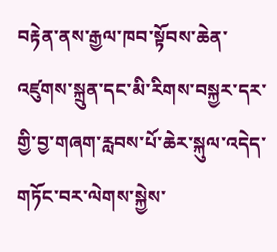བརྟེན་ནས་རྒྱལ་ཁབ་སྟོབས་ཆེན་འཛུགས་སྐྲུན་དང་མི་རིགས་བསྐྱར་དར་གྱི་བྱ་གཞག་རླབས་པོ་ཆེར་སྐུལ་འདེད་གཏོང་བར་ལེགས་སྐྱེས་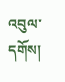འབུལ་དགོས།